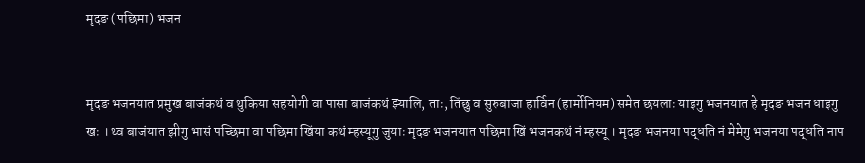मृदङ (पछिमा) भजन


मृदङ भजनयात प्रमुख बाजंकथं व थुकिया सहयोगी वा पासा बाजंकथं झ्यालि, ताः, तिंछु व सुरुबाजा हार्विन (हार्मोनियम) समेत छयलाः याइगु भजनयात हे मृदङ भजन धाइगु खः । थ्व बाजंयात झीगु भासं पच्छिमा वा पछिमा खिंया कथं म्हस्यूगु जुयाः मृदङ भजनयात पछिमा खिं भजनकथं नं म्हस्यू । मृदङ भजनया पद्धति नं मेमेगु भजनया पद्धति नाप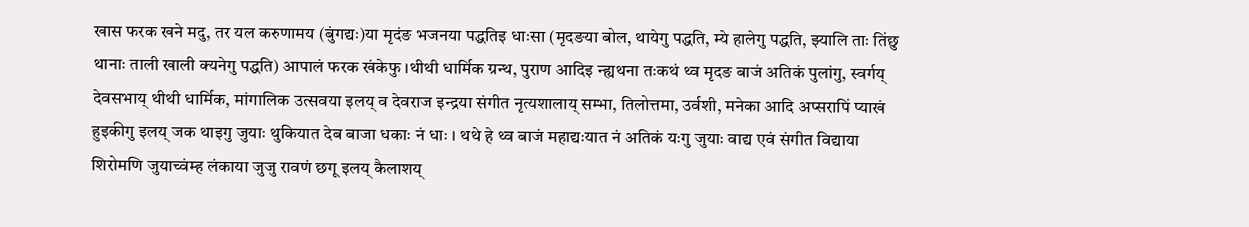खास फरक खने मदु, तर यल करुणामय (बुंगद्यः)या मृदंङ भजनया पद्धतिइ धाःसा (मृदङया बोल, थायेगु पद्धति, म्ये हालेगु पद्धति, झ्यालि ताः तिंछु थानाः ताली खाली क्यनेगु पद्धति) आपालं फरक खंकेफु ।थीथी धार्मिक ग्रन्थ, पुराण आदिइ न्ह्यथना तःकथं थ्व मृदङ बाजं अतिकं पुलांगु, स्वर्गय्‌ देवसभाय्‌ थीथी धार्मिक, मांगालिक उत्सवया इलय्‌ व देवराज इन्द्रया संगीत नृत्यशालाय्‌ सम्भा, तिलोत्तमा, उर्वशी, मनेका आदि अप्सरापिं प्याखं हुइकीगु इलय्‌ जक थाइगु जुयाः थुकियात देब बाजा धकाः नं धाः । थथे हे थ्व बाजं महाद्यःयात नं अतिकं यःगु जुयाः वाद्य एवं संगीत विद्याया शिरोमणि जुयाच्वंम्ह लंकाया जुजु रावणं छगू इलय्‌ कैलाशय्‌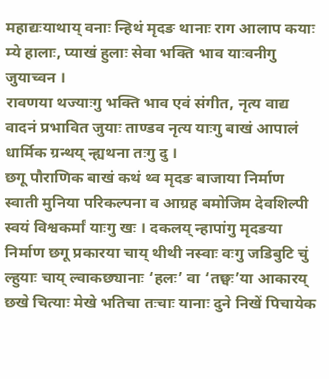महाद्यःयाथाय्‌ वनाः न्हिथं मृदङ थानाः राग आलाप कयाः म्ये हालाः, प्याखं हुलाः सेवा भक्ति भाव याःवनीगु जुयाच्वन ।
रावणया थज्याःगु भक्ति भाव एवं संगीत, नृत्य वाद्य वादनं प्रभावित जुयाः ताण्डव नृत्य याःगु बाखं आपालं धार्मिक ग्रन्थय्‌ न्ह्यथना तःगु दु ।
छगू पौराणिक बाखं कथं थ्व मृदङ बाजाया निर्माण स्वाती मुनिया परिकल्पना व आग्रह बमोजिम देवशिल्पी स्वयं विश्वकर्मां याःगु खः । दकलय्‌ न्हापांगु मृदङया निर्माण छगू प्रकारया चाय्‌ थीथी नस्वाः वःगु जडिबुटि चुं ल्हुयाः चाय्‌ ल्वाकछ्यानाः ‘हलः’ वा ‘तछ्वः’या आकारय्‌ छखे चित्याः मेखे भतिचा तःचाः यानाः दुने निखें पिचायेक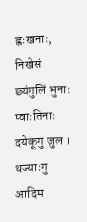ह्वःखनाः, निखेसं छ्यंगुलिं भुनाः प्वाःतिनाः दयेकूगु जुल । थज्याःगु आदिम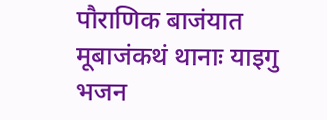पौराणिक बाजंयात मूबाजंकथं थानाः याइगु भजन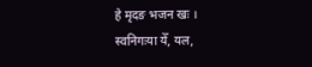हे मृदङ भजन खः ।
स्वनिगःया येँ, यल,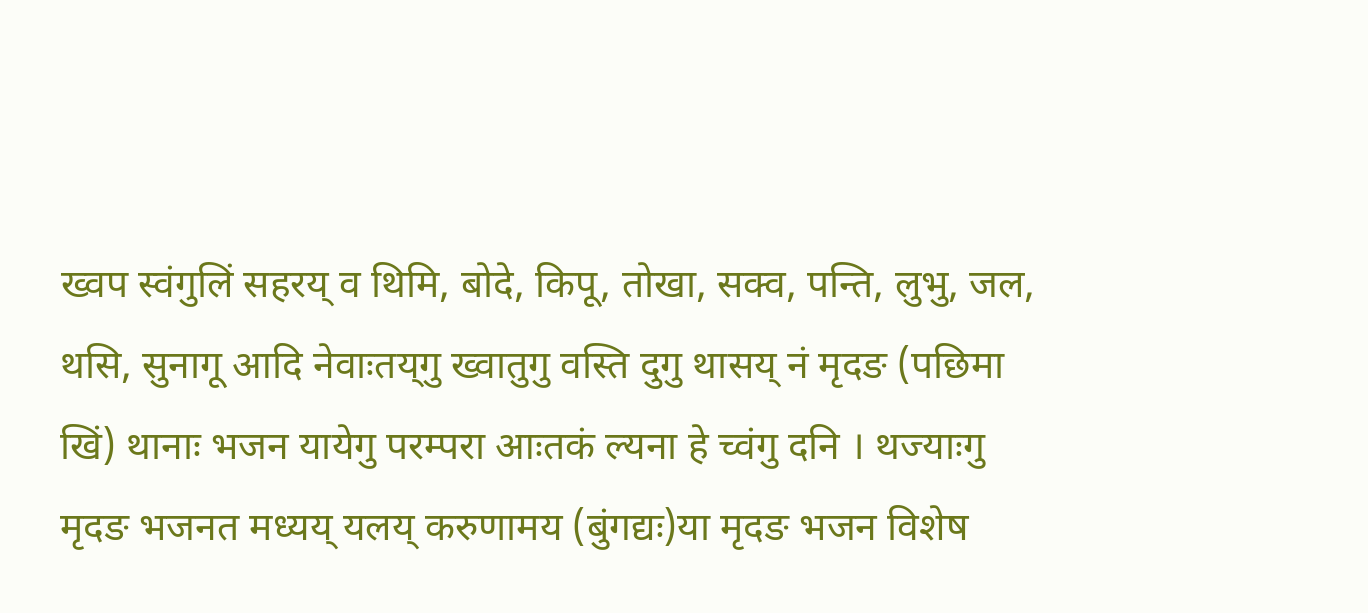ख्वप स्वंगुलिं सहरय्‌ व थिमि, बोदे, किपू, तोखा, सक्व, पन्ति, लुभु, जल, थसि, सुनागू आदि नेवाःतय्‌गु ख्वातुगु वस्ति दुगु थासय्‌ नं मृदङ (पछिमा खिं) थानाः भजन यायेगु परम्परा आःतकं ल्यना हे च्वंगु दनि । थज्याःगु मृदङ भजनत मध्यय्‌ यलय्‌ करुणामय (बुंगद्यः)या मृदङ भजन विशेष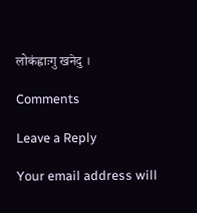लोकंह्वाःगु खनेदु ।

Comments

Leave a Reply

Your email address will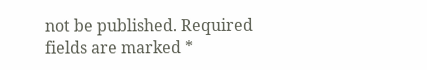not be published. Required fields are marked *